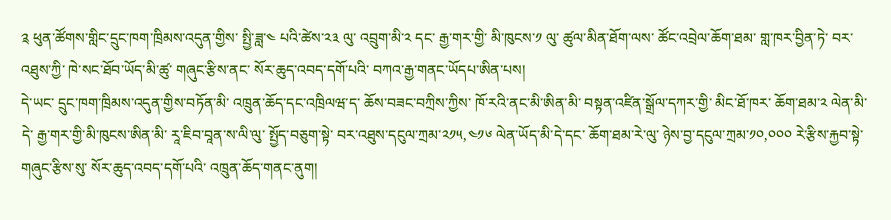༉ ཕུན་ཚོགས་གླིང་དྲུང་ཁག་ཁྲིམས་འདུན་གྱིས་ སྤྱི་ཟླ་༤ པའི་ཚེས་༢༣ ལུ་ འབྲུག་མི་༢ དང་ རྒྱ་གར་གྱི་ མི་ཁུངས་༡ ལུ་ ཚུལ་མིན་ཐོག་ལས་ ཚོང་འབྲེལ་ཆོག་ཐམ་ གླ་ཁར་བྱིན་ཏེ་ བར་འཐུས་ཀྱི་ ཁེ་སང་ཐོབ་ཡོད་མི་ཚུ་ གཞུང་རྩིས་ནང་ སོར་ཆུད་འབད་དགོ་པའི་ བཀའ་རྒྱ་གནང་ཡོདཔ་ཨིན་པས།
དེ་ཡང་ དྲུང་ཁག་ཁྲིམས་འདུན་གྱིས་བཏོན་མི་ འཁྲུན་ཆོད་དང་འཁྲིལཝ་ད་ ཆོས་བཟང་བཀྲིས་ཀྱིས་ ཁོ་རའི་ནང་མི་ཨིན་མི་ བསྟན་འཛིན་སྒྲོལ་དཀར་གྱི་ མིང་ཐོ་ཁར་ ཆོག་ཐམ་༢ ལེན་མི་དེ་ རྒྱ་གར་གྱི་མི་ཁུངས་ཨིན་མི་ རཱ་ཇིབ་བཱན་ས་ལི་ལུ་ སྤྱོད་བཅུག་སྟེ་ བར་འཐུས་དངུལ་ཀྲམ་༢༡༥,༤༡༦ ལེན་ཡོད་མི་དེ་དང་ ཆོག་ཐམ་རེ་ལུ་ ཉེས་བྱ་དངུལ་ཀྲམ་༡༠,༠༠༠ རེ་རྩིས་རྐྱབ་སྟེ་ གཞུང་རྩིས་སུ་ སོར་ཆུད་འབད་དགོ་པའི་ འཁྲུན་ཆོད་གནང་ནུག།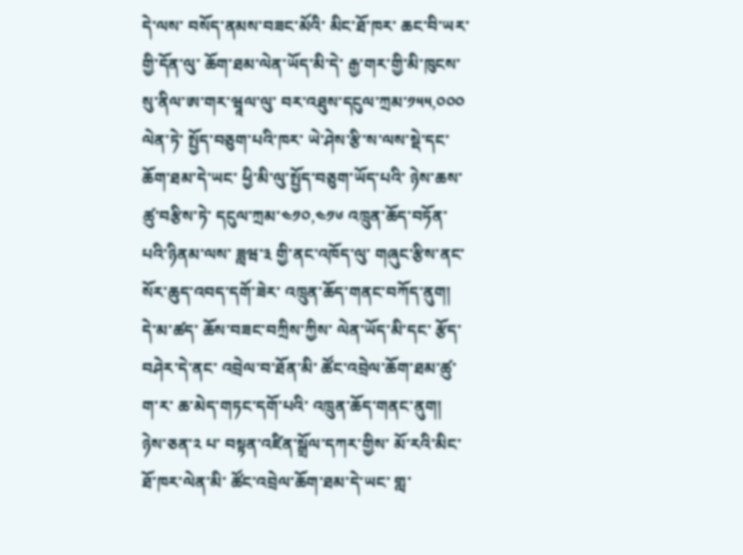དེ་ལས་ བསོད་ནམས་བཟང་མོའི་ མིང་ཐོ་ཁར་ ཆང་བི་ཡར་གྱི་དོན་ལུ་ ཆོག་ཐམ་ལེན་ཡོད་མི་དེ་ རྒྱ་གར་གྱི་མི་ཁུངས་ སུ་ནིལ་ཨ་གར་ཝཱལ་ལུ་ བར་འཐུས་དངུལ་ཀྲམ་༡༥༥,༠༠༠ ལེན་ཏེ་ སྤྱོད་བཅུག་པའི་ཁར་ ཡེ་ཤེས་རྩི་ས་ལས་སྡེ་དང་ ཆོག་ཐམ་དེ་ཡང་ ཕྱི་མི་ལུ་སྤྱོད་བཅུག་ཡོད་པའི་ ཉེས་ཆས་ཚུ་བརྩིས་ཏེ་ དངུལ་ཀྲམ་༤༡༠,༤༡༦ འཁྲུན་ཆོད་བཏོན་པའི་ཉིནམ་ལས་ ཟླཝ་༣ གྱི་ནང་འཁོད་ལུ་ གཞུང་རྩིས་ནང་ སོར་ཆུད་འབད་དགོ་ཟེར་ འཁྲུན་ཆོད་གནང་བཀོད་ནུག།
དེ་མ་ཚད་ ཆོས་བཟང་བཀྲིས་ཀྱིས་ ལེན་ཡོད་མི་དང་ རྩོད་བཤེར་དེ་ནང་ འབྲེལ་བ་ཐོན་མི་ ཚོང་འབྲེལ་ཆོག་ཐམ་ཚུ་ག་ར་ ཆ་མེད་གཏང་དགོ་པའི་ འཁྲུན་ཆོད་གནང་ནུག།
ཉེས་ཅན་༢ པ་ བསྟན་འཛིན་སྒྲོལ་དཀར་གྱིས་ མོ་རའི་མིང་ཐོ་ཁར་ལེན་མི་ ཚོང་འབྲེལ་ཆོག་ཐམ་དེ་ཡང་ གླ་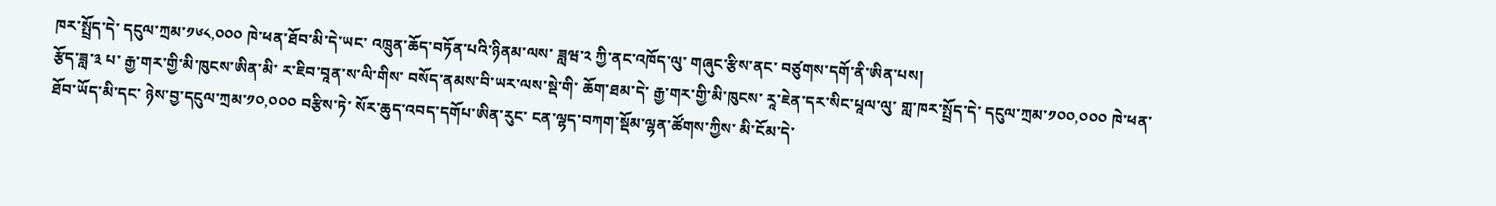ཁར་སྤྲོད་དེ་ དངུལ་ཀྲམ་༡༦༨,༠༠༠ ཁེ་ཕན་ཐོབ་མི་དེ་ཡང་ འཁྲུན་ཆོད་བཏོན་པའི་ཉིནམ་ལས་ ཟླཝ་༢ ཀྱི་ནང་འཁོད་ལུ་ གཞུང་རྩིས་ནང་ བཙུགས་དགོ་ནི་ཨིན་པས།
རྩོད་ཟླ་༣ པ་ རྒྱ་གར་གྱི་མི་ཁུངས་ཨིན་མི་ ར་ཇིབ་བཱན་ས་ལི་གིས་ བསོད་ནམས་བི་ཡར་ལས་སྡེ་གི་ ཆོག་ཐམ་དེ་ རྒྱ་གར་གྱི་མི་ཁུངས་ རཱ་ཇེན་དར་སིང་པཱལ་ལུ་ གླ་ཁར་སྤྲོད་དེ་ དངུལ་ཀྲམ་༡༠༠,༠༠༠ ཁེ་ཕན་ཐོབ་ཡོད་མི་དང་ ཉེས་བྱ་དངུལ་ཀྲམ་༡༠,༠༠༠ བརྩིས་ཏེ་ སོར་ཆུད་འབད་དགོཔ་ཨིན་རུང་ ངན་ལྷད་བཀག་སྡོམ་ལྷན་ཚོགས་ཀྱིས་ མི་ངོམ་དེ་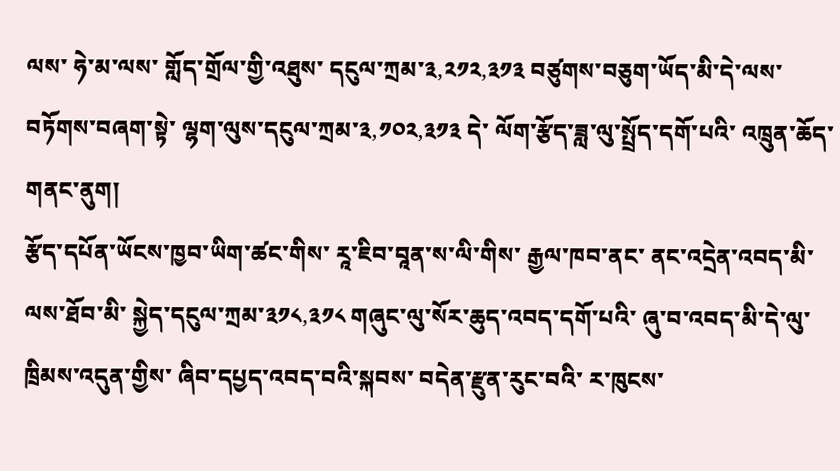ལས་ ཧེ་མ་ལས་ གློད་གྲོལ་གྱི་འཐུས་ དངུལ་ཀྲམ་༣,༢༡༢,༣༡༣ བཙུགས་བཅུག་ཡོད་མི་དེ་ལས་ བཏོགས་བཞག་སྟེ་ ལྷག་ལུས་དངུལ་ཀྲམ་༣,༡༠༢,༣༡༣ དེ་ ལོག་རྩོད་ཟླ་ལུ་སྤྲོད་དགོ་པའི་ འཁྲུན་ཆོད་གནང་ནུག།
རྩོད་དཔོན་ཡོངས་ཁྱབ་ཡིག་ཚང་གིས་ རཱ་ཇིབ་བཱན་ས་ལི་གིས་ རྒྱལ་ཁབ་ནང་ ནང་འདྲེན་འབད་མི་ལས་ཐོབ་མི་ སྐྱེད་དངུལ་ཀྲམ་༣༡༨,༣༡༨ གཞུང་ལུ་སོར་ཆུད་འབད་དགོ་པའི་ ཞུ་བ་འབད་མི་དེ་ལུ་ ཁྲིམས་འདུན་གྱིས་ ཞིབ་དཔྱད་འབད་བའི་སྐབས་ བདེན་རྫུན་རུང་བའི་ ར་ཁུངས་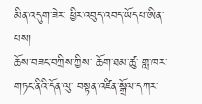མིན་འདུག་ཟེར་ ཕྱིར་འབུད་འབད་ཡོདཔ་ཨིན་པས།
ཆོས་བཟང་བཀྲིས་ཀྱིས་ ཆོག་ཐམ་ཚུ་ གླ་ཁར་གཏང་ནིའི་དོན་ལུ་ བསྟན་འཛིན་སྒྲོལ་དཀར་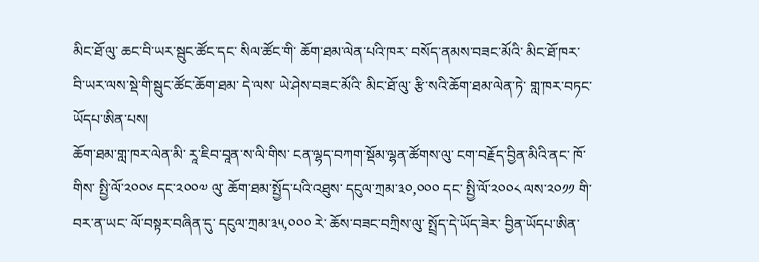མིང་ཐོ་ལུ་ ཆང་བི་ཡར་སྦུང་ཚོང་དང་ སིལ་ཚོང་གི་ ཆོག་ཐམ་ལེན་པའི་ཁར་ བསོད་ནམས་བཟང་མོའི་ མིང་ཐོ་ཁར་ བི་ཡར་ལས་སྡེ་གི་སྦུང་ཚོང་ཆོག་ཐམ་ དེ་ལས་ ཡེ་ཤེས་བཟང་མོའི་ མིང་ཐོ་ལུ་ རྩི་སའི་ཆོག་ཐམ་ལེན་ཏེ་ གླ་ཁར་བཏང་ཡོདཔ་ཨིན་པས།
ཆོག་ཐམ་གླ་ཁར་ལེན་མི་ རཱ་ཇིབ་བཱན་ས་ལི་གིས་ ངན་ལྷད་བཀག་སྡོམ་ལྷན་ཚོགས་ལུ་ ངག་བརྗོད་བྱིན་མིའི་ནང་ ཁོ་གིས་ སྤྱི་ལོ་༢༠༠༦ དང་༢༠༠༧ ལུ་ ཆོག་ཐམ་སྤྱོད་པའི་འཐུས་ དངུལ་ཀྲམ་༣༠,༠༠༠ དང་ སྤྱི་ལོ་༢༠༠༨ ལས་༢༠༡༡ གི་བར་ན་ཡང་ ལོ་བསྟར་བཞིན་དུ་ དངུལ་ཀྲམ་༣༥,༠༠༠ རེ་ ཆོས་བཟང་བཀྲིས་ལུ་ སྤྲོད་དེ་ཡོད་ཟེར་ བྱིན་ཡོདཔ་ཨིན་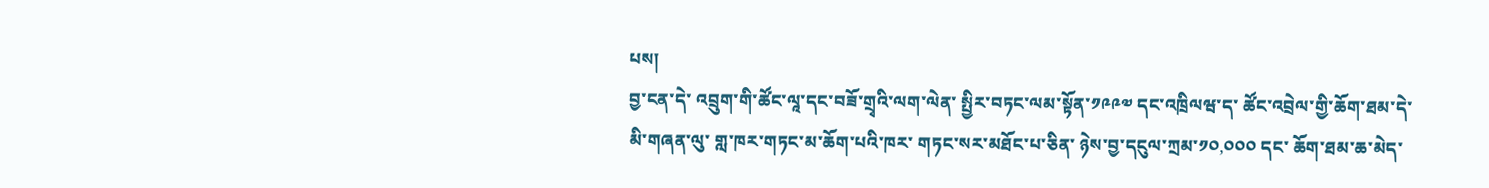པས།
བྱ་ངན་དེ་ འབྲུག་གི་ཚོང་ལཱ་དང་བཟོ་གྲྭའི་ལག་ལེན་ སྤྱིར་བཏང་ལམ་སྟོན་༡༩༩༧ དང་འཁྲིལཝ་ད་ ཚོང་འབྲེལ་གྱི་ཆོག་ཐམ་དེ་ མི་གཞན་ལུ་ གླ་ཁར་གཏང་མ་ཆོག་པའི་ཁར་ གཏང་སར་མཐོང་པ་ཅིན་ ཉེས་བྱ་དངུལ་ཀྲམ་༡༠,༠༠༠ དང་ ཆོག་ཐམ་ཆ་མེད་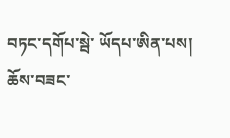བཏང་དགོཔ་སྦེ་ ཡོདཔ་ཨིན་པས།
ཆོས་བཟང་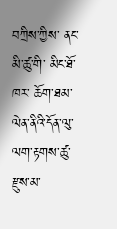བཀྲིས་ཀྱིས་ ནང་མི་ཚུ་གི་ མིང་ཐོ་ཁར་ ཆོག་ཐམ་ལེན་ནིའི་དོན་ལུ་ ལག་རྟགས་ཚུ་ རྫུས་མ་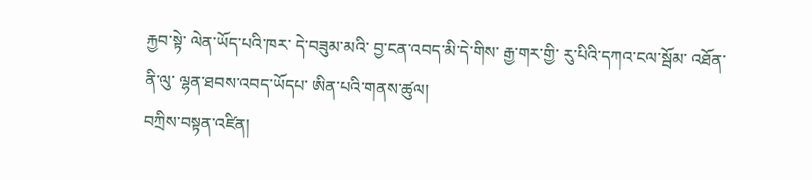རྐྱབ་སྟེ་ ལེན་ཡོད་པའི་ཁར་ དེ་བཟུམ་མའི་ བྱ་ངན་འབད་མི་དེ་གིས་ རྒྱ་གར་གྱི་ རུ་པིའི་དཀའ་ངལ་སྦོམ་ འཐོན་ནི་ལུ་ ལྷན་ཐབས་འབད་ཡོདཔ་ ཨིན་པའི་གནས་ཚུལ།
བཀྲིས་བསྟན་འཛིན།